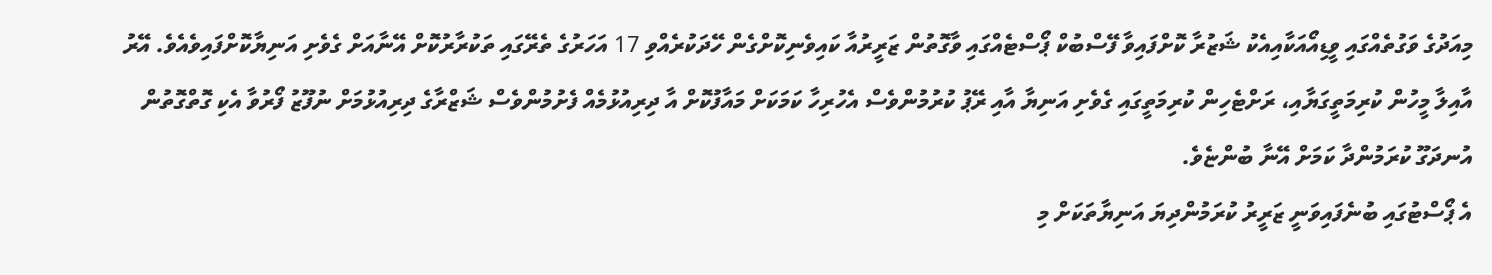މިއަދުގެ ވަގުތެއްގައި ވީޑިއޯއަކާއިއެކު ޝަޒުރާ ކޮށްފައިވާ ފޭސްބުކް ޕޯސްޓެއްގައި ވާގޮތުން ޒަރީރުއާ ކައިވެނިކޮށްގެން ހޭދަކުރެއްވި 17 އަހަރުގެ ތެރޭގައި ތަކުރާރުކޮށް އޭނާއަށް ގެވެށި އަނިޔާކޮށްފައިވެއެވެ. އޭރު އާއިލާ މީހުން ކުރިމަތީގަޔާއި، ރަށްޓެހިން ކުރިމަތީގައި ގެވެށި އަނިޔާ އާއި ރޭޕު ކުރުމުންވެސް އެހުރިހާ ކަމަކަށް މައާފުކޮށް އާ ދިރިއުޅުމެއް ފެށުމުންވެސް ޝަޒްރާގެ ދިރިއުޅުމަށް ނުފޫޒު ފޯރުވާ އެކި ގޮތްގޮތުން އުނދަގޫ ކުރަމުންދާ ކަމަށް އޭނާ ބުންޏެވެ.
އެ ޕޯސްޓުގައި ބުނެފައިވަނީ ޒަރީރު ކުރަމުންދިޔަ އަނިޔާތަކަށް މި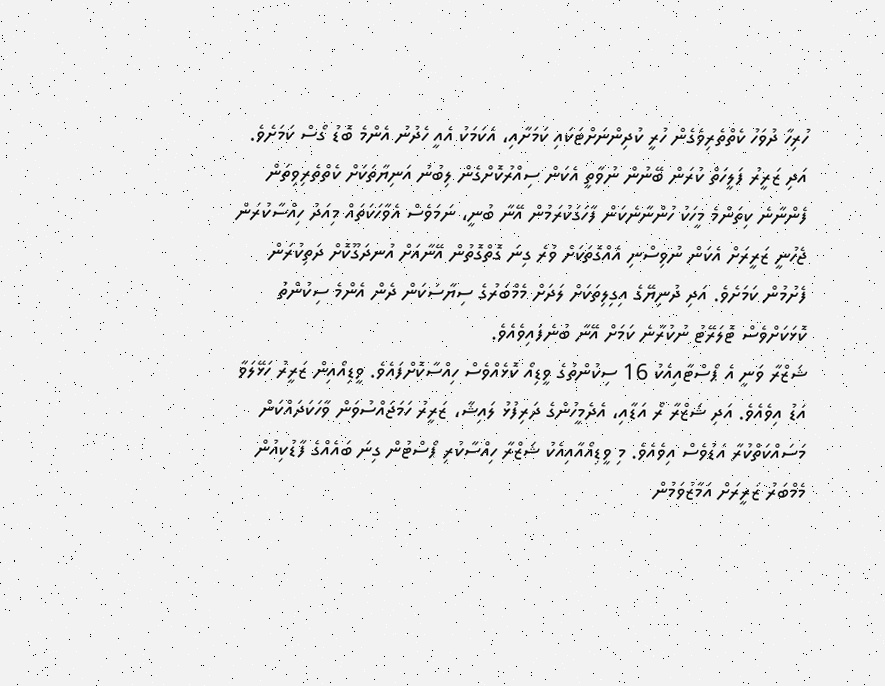ހުރިހާ ދުވަހު ކެތްތެރިވެގެން ހުރީ ކުދިންނަށްޓަކައި ކަމަށާއި، އެކަމަކު އެއީ ހެދުނު އެންމެ ބޮޑު ގޯސް ކަމަށެވެ. އަދި ޒަރީރު ފަލީހަތް ކުރަން ބޭނުން ނުވާތީ އެކަން ސިއްރުކޮށްގެން ލިބުނު އަނިޔާތަކަށް ކެތްތެރިވިތަން ފެންނާނެ ކިތަންމެ މީހަކު ހުންނާނެކަން ފާހަގަކުރަމުން އޭނާ ބުނީ، ނަމަވެސް އެވާހަކަތައް މިއަދު ހިއްސާކުރަން ޖެހުނީ ޒަރީރަށް އެކަން ނުވިސްނި އެއްގޮތަކަށް ވުރެ ގިނަ ގޮތްގޮތުން އޭނާއަށް އުނދަގޫކޮށް ދަތިކުރަން ފެށުމުން ކަމަށެވެ. އަދި ދުނިޔޭގެ އިގިލިތަކަށް ލަދަށް މެމްބަރުގެ ސިޔާސަކަން ދެން އެންމެ ސިކުންތު ކޮޅަކަށްވެސް ޓޮލަރޭޓު ނުކުރާނެ ކަމަށް އޭނާ ބުނެފައިވެއެވެ.
ޝަޒްރާ ވަނީ އެ ޕޯސްޓާއިއެކު 16 ސިކުންތުގެ ވީޑިއޯ ކޮޅެއްވެސް ހިއްސާކޮށްފައެވެ. ވީޑިއޯއިން ޒަރީރު ހަޅޭލަވާ އަޑު އިވެއެވެ. އަދި ޝަޒްރާ ރޯ އަޑާއި، އެދެމީހުންގެ ދަރިފުޅު ލައިޝާ، ޒަރީރު ހަމަޖައްސުވަން ވާހަކަދައްކަން މަސައްކަތްކުރާ އަޑުވެސް އިވެއެވެ. މި ވީޑިއޯއާއިއެކު ޝަޒްރާ ހިއްސާކުރި ޕޯސްޓުން ގިނަ ބައެއްގެ ފާޑުކިއުން މެމްބަރު ޒަރީރަށް އަމާޒުވަމުން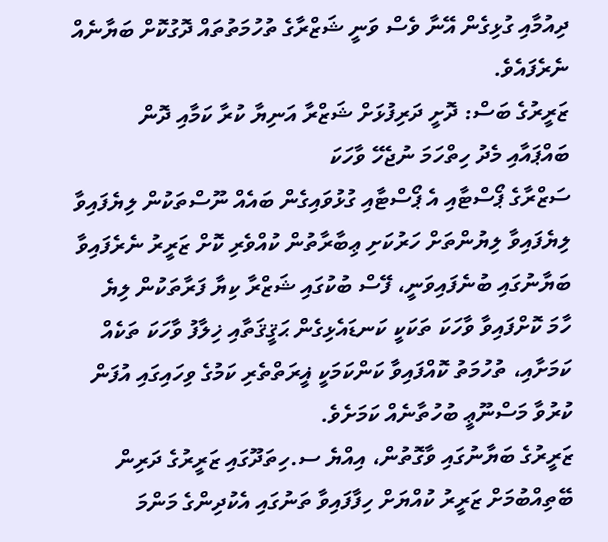ދިއުމާއި ގުޅިގެން އޭނާ ވެސް ވަނީ ޝަޒްރާގެ ތުހުމަތުތައް ދޮގުކޮށް ބަޔާނެއް ނެރެފައެވެ.
ޒަރީރުގެ ބަސް: ދޮށީ ދަރިފުޅަށް ޝަޒްރާ އަނިޔާ ކުރާ ކަމާއި ދޮން ބައްޕައާއި މެދު ހިތްހަމަ ނުޖެހޭ ވާހަކަ
ސަޒްރާގެ ޕޯސްޓާއި އެ ޕޯސްޓާއި ގުޅުވައިގެން ބައެއް ނޫސްތަކުން ލިޔެފައިވާ ލިޔެފައިވާ ލިޔުންތަށް ހަރުކަށި ޢިބާރާތުން ކުއްވެރި ކޮށް ޒަރީރު ނެރެފައިވާ ބަޔާނުގައި ބުނެފައިވަނީ، ފޭސް ބުކުގައި ޝަޒްރާ ކިޔާ ފަރާތަކުން ލިޔެ ހާމަ ކޮށްފައިވާ ވާހަކަ ތަކަކީ ކަނޑައެޅިގެން ޙަޤީޤަތާއި ޚިލާފު ވާހަކަ ތަކެއް ކަމަށާއި، ތުހުމަތު ކޮއްފައިވާ ކަންކަމަކީ ޣީރަތްތެރި ކަމުގެ ވިހައިގައި އުފަން ކުރުވާ މަސްނޫޢީ ބުހުތާނެއް ކަމަށެވެ.
ޒަރީރުގެ ބަޔާނުގައި ވާގޮތުން، އިއްޔެ ސ.ހިތަދޫގައި ޒަރީރުގެ ދަރިން ބޭތިއްބުމަށް ޒަރީރު ކުއްޔަށް ހިފާފައިވާ ތަނުގައި އެކުދިންގެ މަންމަ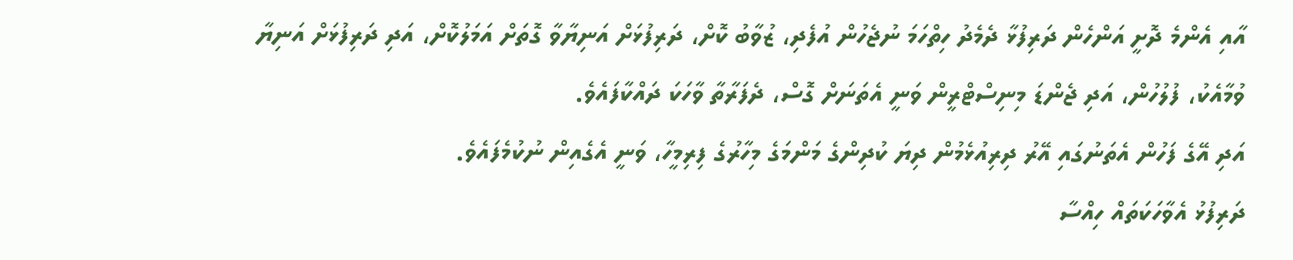އާއި އެންމެ ދޮށީ އަންހެން ދަރިފުޅާ ދެމެދު ހިތްހަމަ ނުޖެހުން އުފެދި، ޒުވާބު ކޮށް، ދަރިފުޅަށް އަނިޔާވާ ގޮތަށް އަމަލުކޮށް، އަދި ދަރިފުޅަށް އަނިޔާ ވުމާއެކު، ފުލުހުން، އަދި ޖެންޑަ މިނިސްޓްރީން ވަނީ އެތަނަށް ގޮސް، ދެފަރާތާ ވާހަކަ ދައްކާފައެވެ.
އަދި އޭގެ ފަހުން އެތަނުގައި އޭރު ދިރިއުޅެމުން ދިޔަ ކުދިންގެ މަންމަގެ މިހާރުގެ ފިރިމީހާ، ވަނީ އެގެއިން ނުކުމެފައެވެ.
ދަރިފުޅު އެވާހަކަތައް ހިއްސާ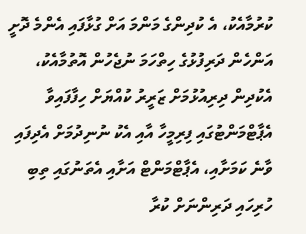ކުރުމާއެކު، އެ ކުދިންގެ މަންމަ އަށް ގުޅާފައި އެންމެ ދޮށީ އަންހެން ދަރިފުޅުގެ ހިތްހަމަ ނުޖެހުން އޮތުމާއެކު، އެކުދިން ދިރިއުޅުމަށް ޒަރީރު ކުއްޔަށް ހިފާފައިވާ އެޕާޓްމަންޓުގައި ފިރިމީހާ އާއި އެކު ނުނިދުމަށް އެދިފައި ވާނެ ކަމަށާއި، އެޕާޓްމަންޓް އަށާއި އެތަނުގައި ތިބި ހުރިހައި ދަރިންނަށް ކުރާ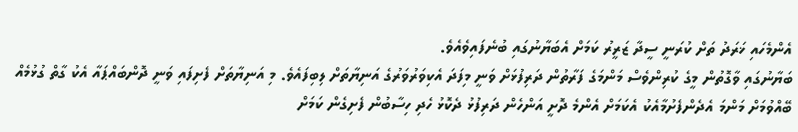އެންމެހައި ޚަރަދު ތަށް ކުރަނީ ސީދާ ޒަރީރު ކަމަށް އެބަޔާނުގައި ބުނެފައިވެއެވެ.
ބަޔާނުގައި ވާގޮތުން މީގެ ކުރިންވެސް މަންމަގެ ފަރާތުން ދަރިފުޅަށް ވަނީ މިފަދަ އެކިވަރުވަރުގެ އަނިޔާތަށް ލިބިފައެވެ. މި އަނިޔާތަށް ފެށިފައި ވަނީ ދޮންބައްޕައާ އެކު ގާތް ގުޅުމެއް ބޭއްވުމަށް މަންމަ އެދެންފެށުމާއެކު އެކަމަށް އެންމެ ދޮށީ އަންހެން ދަރިފުޅު ދެކޮޅު ހެދި ހިސާބުން ފެށިގެން ކަމަށް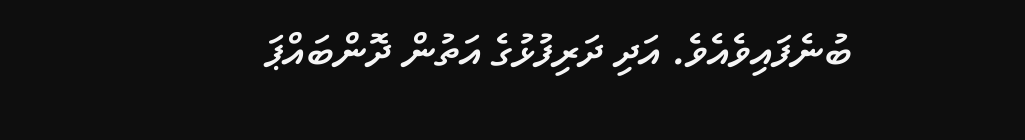ބުނެފައިވެއެވެ. އަދި ދަރިފުޅުގެ އަތުން ދޮންބައްޕަ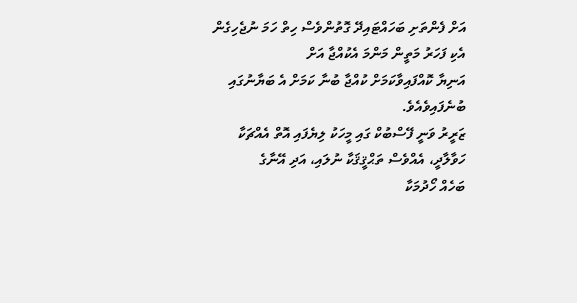އަށް ފެންތަށި ބަހައްޓައިދޭ ގޮތުންވެސް ހިތް ހަމަ ނުޖެހިގެން އެކި ފަހަރު މަތީން މަންމަ އެކުއްޖާ އަށް
އަނިޔާ ކޮއްފައިވާކަމަށް ކުއްޖާ ބުނާ ކަމަށް އެ ބަޔާނުގައި ބުނެފައިވެއެވެ.
ޒަރީރު ވަނީ ފޭސްބުކް ގައި މީހަކު ލިޔެފައި އޮތް އެއްޗަކާ ހަވާލާދީ، އެއްވެސް ތަޙްޤީޤަކާ ނުލައި، އަދި އޭނާގެ
ބަހެއް ހޯދުމަކާ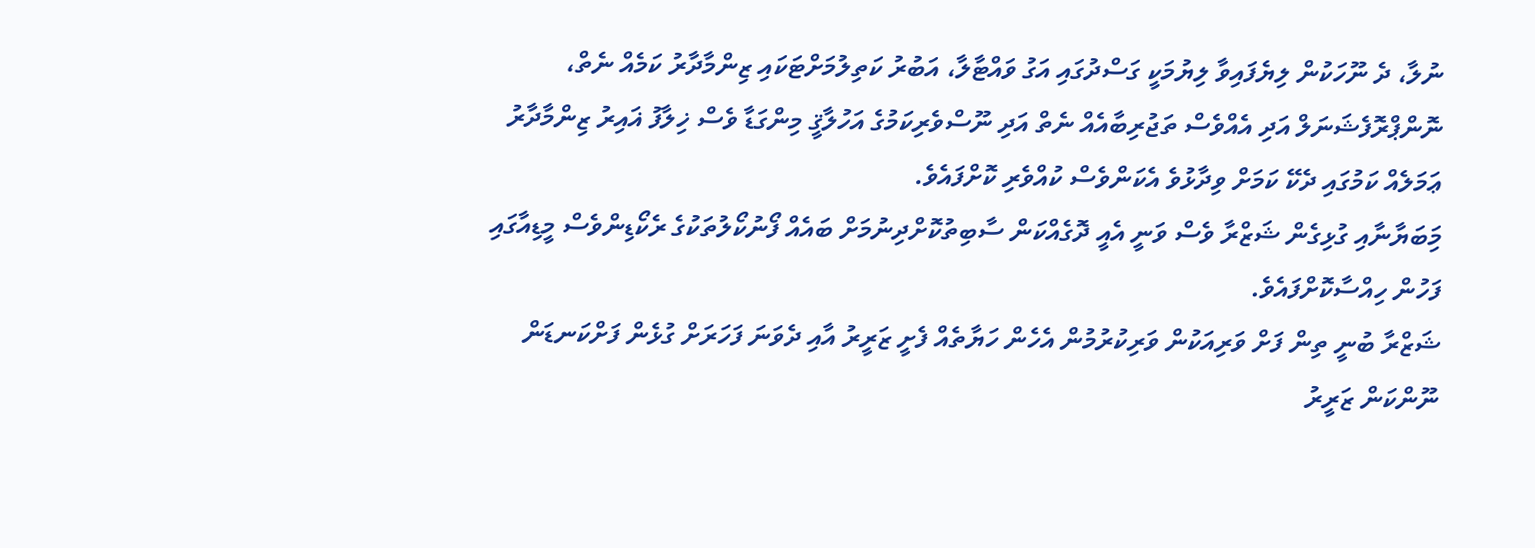ނުލާ، ދެ ނޫހަކުން ލިޔެފައިވާ ލިޔުމަކީ ގަސްދުގައި އަގު ވައްޓާލާ، އަބުރު ކަތިލުމަށްޓަކައި ޒިންމާދާރު ކަމެއް ނެތް، ނޮންޕްރޮފެޝަނަލް އަދި އެއްވެސް ތަޖުރިބާއެއް ނެތް އަދި ނޫސްވެރިކަމުގެ އަހުލާޤީ މިންގަޑާ ވެސް ޚިލާފު ޣައިރު ޒިންމާދާރު ޢަމަލެއް ކަމުގައި ދެކޭ ކަމަށް ވިދާޅުވެ އެކަންވެސް ކުއްވެރި ކޮށްފައެވެ.
މިަބަޔާނާއި ގުޅިގެން ޝަޒްރާ ވެސް ވަނީ އެއީ ދޮގެއްކަން ސާބިތުކޮށްދިނުމަށް ބައެއް ފޯނުކޯލުތަކުގެ ރެކޯޑިންވެސް މީޑިއާގައި ފަހުން ހިއްސާކޮށްފައެވެ.
ޝަޒްރާ ބުނީ ތިން ފަށް ވަރިއަކުން ވަރިކުރުމުން އެހެން ހަޔާތެއް ފެށީ ޒަރީރު އާއި ދެވަނަ ފަހަރަށް ގުޅެން ފަށްކަނޑަން ނޫންކަން ޒަރީރު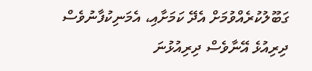ގަބޫލުކުރެއްވުމަށް އެދޭ ކަމަށާއި، އެމަނިކުފާނުވެސް ދިރިއުޅެ އޭނާވެސް ދިރިއުޅުނަ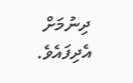ދިނުމަށް އެދިފައެވެ.